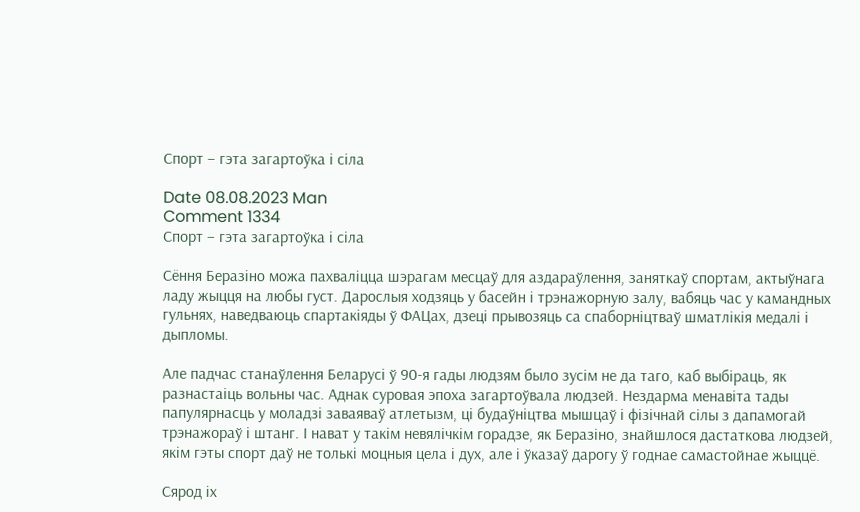Спорт – гэта загартоўка і сіла

Date 08.08.2023 Man
Comment 1334
Спорт – гэта загартоўка і сіла

Сёння Беразіно можа пахваліцца шэрагам месцаў для аздараўлення, заняткаў спортам, актыўнага ладу жыцця на любы густ. Дарослыя ходзяць у басейн і трэнажорную залу, вабяць час у камандных гульнях, наведваюць спартакіяды ў ФАЦах, дзеці прывозяць са спаборніцтваў шматлікія медалі і дыпломы.

Але падчас станаўлення Беларусі ў 90-я гады людзям было зусім не да таго, каб выбіраць, як разнастаіць вольны час. Аднак суровая эпоха загартоўвала людзей. Нездарма менавіта тады папулярнасць у моладзі заваяваў атлетызм, ці будаўніцтва мышцаў і фізічнай сілы з дапамогай трэнажораў і штанг. І нават у такім невялічкім горадзе, як Беразіно, знайшлося дастаткова людзей, якім гэты спорт даў не толькі моцныя цела і дух, але і ўказаў дарогу ў годнае самастойнае жыццё.

Сярод іх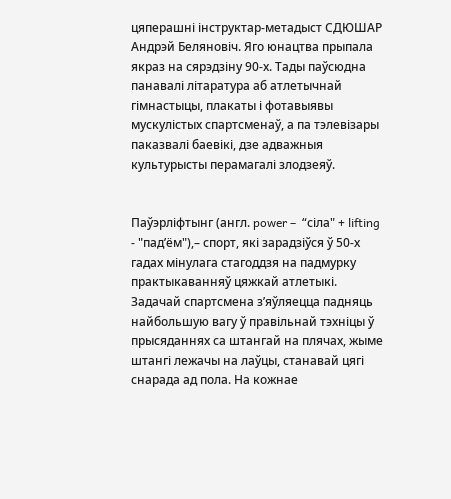цяперашні інструктар-метадыст СДЮШАР Андрэй Беляновіч. Яго юнацтва прыпала якраз на сярэдзіну 90-х. Тады паўсюдна панавалі літаратура аб атлетычнай гімнастыцы, плакаты і фотавыявы мускулістых спартсменаў, а па тэлевізары паказвалі баевікі, дзе адважныя культурысты перамагалі злодзеяў.


Паўэрліфтынг (англ. power –  “сіла" + lifting - "пад’ём"),– спорт, які зарадзіўся ў 50-х гадах мінулага стагоддзя на падмурку практыкаванняў цяжкай атлетыкі. Задачай спартсмена з’яўляецца падняць найбольшую вагу ў правільнай тэхніцы ў прысяданнях са штангай на плячах, жыме штангі лежачы на лаўцы, станавай цягі снарада ад пола. На кожнае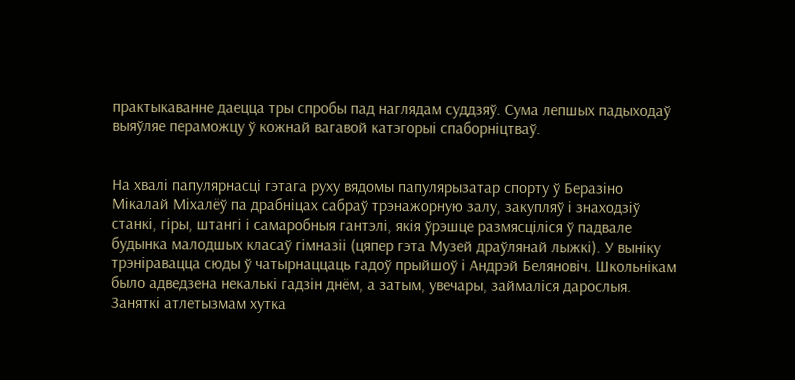практыкаванне даецца тры спробы пад наглядам суддзяў. Сума лепшых падыходаў выяўляе пераможцу ў кожнай вагавой катэгорыі спаборніцтваў.


На хвалі папулярнасці гэтага руху вядомы папулярызатар спорту ў Беразіно Мікалай Міхалёў па драбніцах сабраў трэнажорную залу, закупляў і знаходзіў станкі, гіры, штангі і самаробныя гантэлі, якія ўрэшце размясціліся ў падвале будынка малодшых класаў гімназіі (цяпер гэта Музей драўлянай лыжкі). У выніку трэніравацца сюды ў чатырнаццаць гадоў прыйшоў і Андрэй Беляновіч. Школьнікам было адведзена некалькі гадзін днём, а затым, увечары, займаліся дарослыя. Заняткі атлетызмам хутка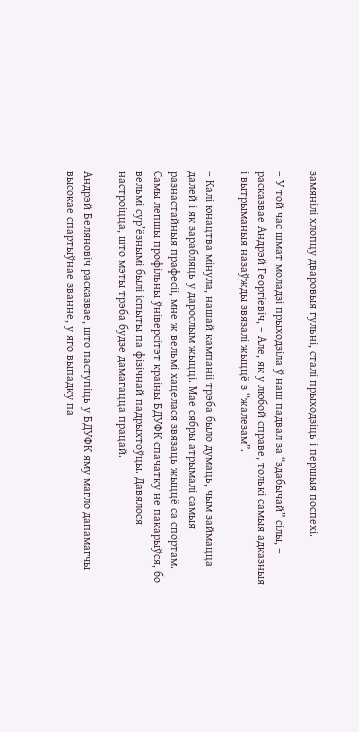замянілі хлопцу дваровыя гульні, сталі прыходзіць і першыя поспехі.

– У той час шмат моладзі прыходзіла ў наш падвал за “здабычай” сілы, – расказвае Андрэй Георгіевіч, – Але, як у любой справе, толькі самыя адказныя і вытрыманыя назаўжды звязалі жыццё з “жалезам”.

– Калі юнацтва мінула, нашай кампаніі трэба было думаць, чым займацца далей і як зарабляць у дарослым жыцці. Мае сябры атрымалі самыя разнастайныя прафесіі, мне ж вельмі хацелася звязаць жыццё са спортам. Самы лепшы профільны ўніверсітэт краіны БДУФК спачатку не пакарыўся, бо вельмі сур’ёзнымі былі іспыты па фізічнай падрыхтоўцы. Давялося настроіцца, што мэты трэба будзе дамагацца працай.

Андрэй Беляновіч расказвае, што паступіць у БДУФК яму магло дапамагчы высокае спартыўнае званне, у яго выпадку па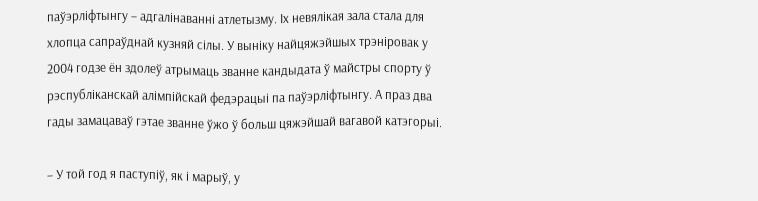паўэрліфтынгу – адгалінаванні атлетызму. Іх невялікая зала стала для хлопца сапраўднай кузняй сілы. У выніку найцяжэйшых трэніровак у 2004 годзе ён здолеў атрымаць званне кандыдата ў майстры спорту ў рэспубліканскай алімпійскай федэрацыі па паўэрліфтынгу. А праз два гады замацаваў гэтае званне ўжо ў больш цяжэйшай вагавой катэгорыі.

– У той год я паступіў, як і марыў, у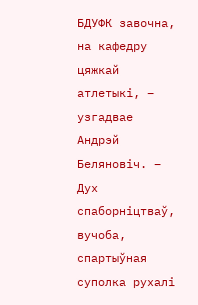БДУФК завочна, на кафедру цяжкай атлетыкі, – узгадвае Андрэй Беляновіч. – Дух спаборніцтваў, вучоба, спартыўная суполка рухалі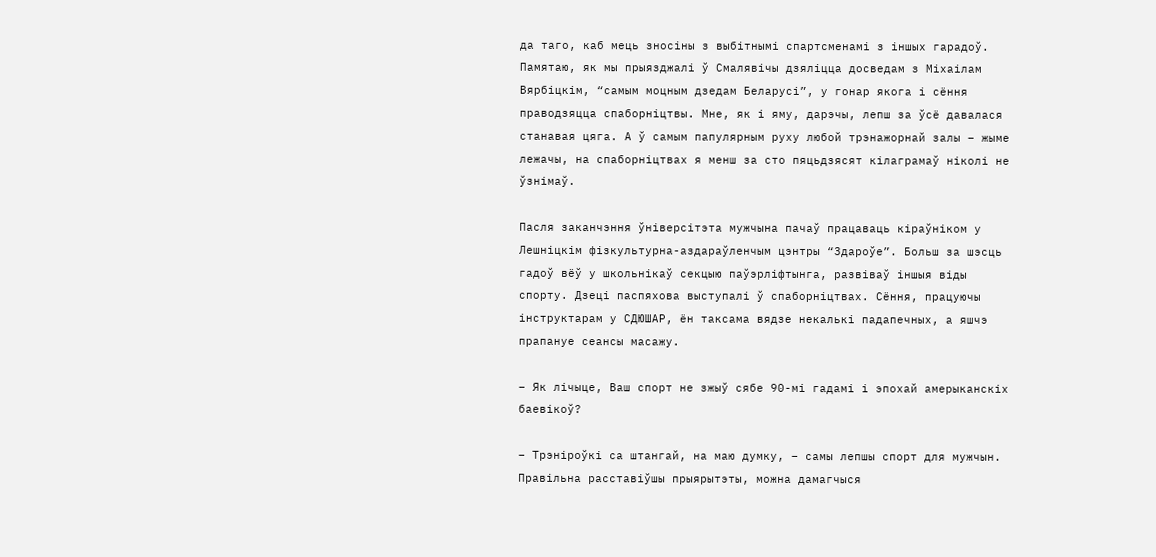да таго, каб мець зносіны з выбітнымі спартсменамі з іншых гарадоў. Памятаю, як мы прыязджалі ў Смалявічы дзяліцца досведам з Міхаілам Вярбіцкім, “самым моцным дзедам Беларусі”, у гонар якога і сёння праводзяцца спаборніцтвы. Мне, як і яму, дарэчы, лепш за ўсё давалася станавая цяга. А ў самым папулярным руху любой трэнажорнай залы – жыме лежачы, на спаборніцтвах я менш за сто пяцьдзясят кілаграмаў ніколі не ўзнімаў.

Пасля заканчэння ўніверсітэта мужчына пачаў працаваць кіраўніком у Лешніцкім фізкультурна-аздараўленчым цэнтры “Здароўе”. Больш за шэсць гадоў вёў у школьнікаў секцыю паўэрліфтынга, развіваў іншыя віды спорту. Дзеці паспяхова выступалі ў спаборніцтвах. Сёння, працуючы інструктарам у СДЮШАР, ён таксама вядзе некалькі падапечных, а яшчэ прапануе сеансы масажу.

– Як лічыце, Ваш спорт не зжыў сябе 90-мі гадамі і эпохай амерыканскіх баевікоў?

– Трэніроўкі са штангай, на маю думку, – самы лепшы спорт для мужчын. Правільна расставіўшы прыярытэты, можна дамагчыся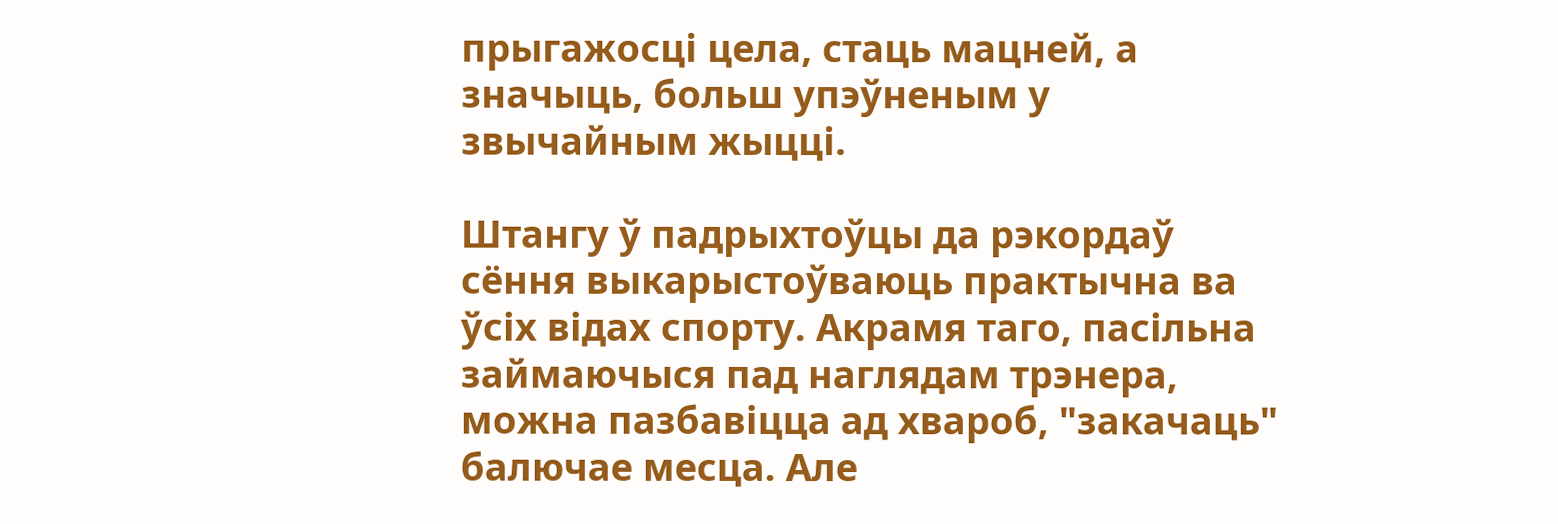прыгажосці цела, стаць мацней, а значыць, больш упэўненым у звычайным жыцці.

Штангу ў падрыхтоўцы да рэкордаў сёння выкарыстоўваюць практычна ва ўсіх відах спорту. Акрамя таго, пасільна займаючыся пад наглядам трэнера, можна пазбавіцца ад хвароб, "закачаць" балючае месца. Але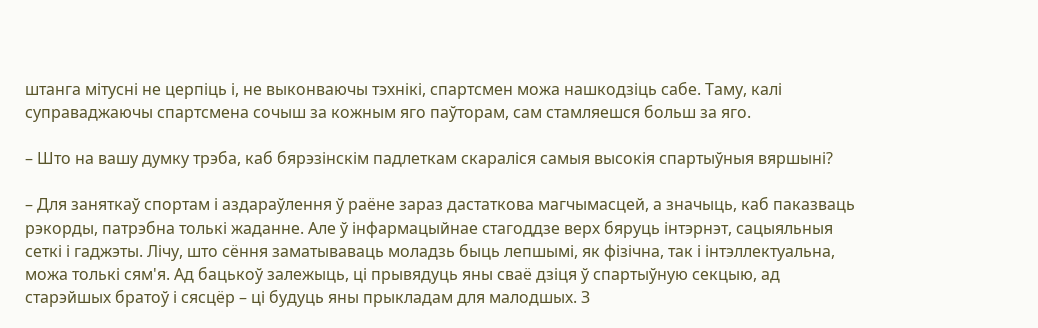штанга мітусні не церпіць і, не выконваючы тэхнікі, спартсмен можа нашкодзіць сабе. Таму, калі суправаджаючы спартсмена сочыш за кожным яго паўторам, сам стамляешся больш за яго.

– Што на вашу думку трэба, каб бярэзінскім падлеткам скараліся самыя высокія спартыўныя вяршыні?

– Для заняткаў спортам і аздараўлення ў раёне зараз дастаткова магчымасцей, а значыць, каб паказваць рэкорды, патрэбна толькі жаданне. Але ў інфармацыйнае стагоддзе верх бяруць інтэрнэт, сацыяльныя сеткі і гаджэты. Лічу, што сёння заматываваць моладзь быць лепшымі, як фізічна, так і інтэллектуальна, можа толькі сям'я. Ад бацькоў залежыць, ці прывядуць яны сваё дзіця ў спартыўную секцыю, ад старэйшых братоў і сясцёр – ці будуць яны прыкладам для малодшых. З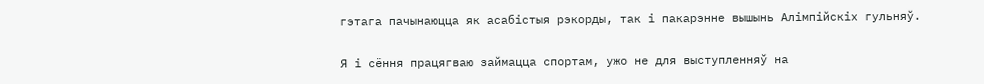гэтага пачынаюцца як асабістыя рэкорды, так і пакарэнне вышынь Алімпійскіх гульняў.

Я і сёння працягваю займацца спортам, ужо не для выступленняў на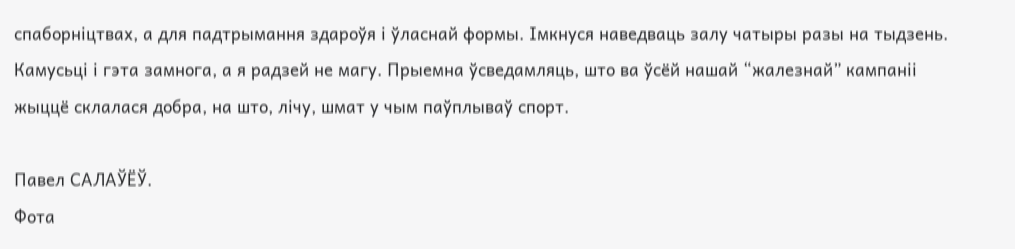спаборніцтвах, а для падтрымання здароўя і ўласнай формы. Імкнуся наведваць залу чатыры разы на тыдзень. Камусьці і гэта замнога, а я радзей не магу. Прыемна ўсведамляць, што ва ўсёй нашай “жалезнай” кампаніі жыццё склалася добра, на што, лічу, шмат у чым паўплываў спорт.

Павел САЛАЎЁЎ.
Фота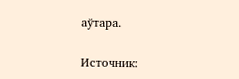аўтара.

Источник: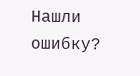Нашли ошибку?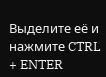Выделите её и нажмите CTRL + ENTER